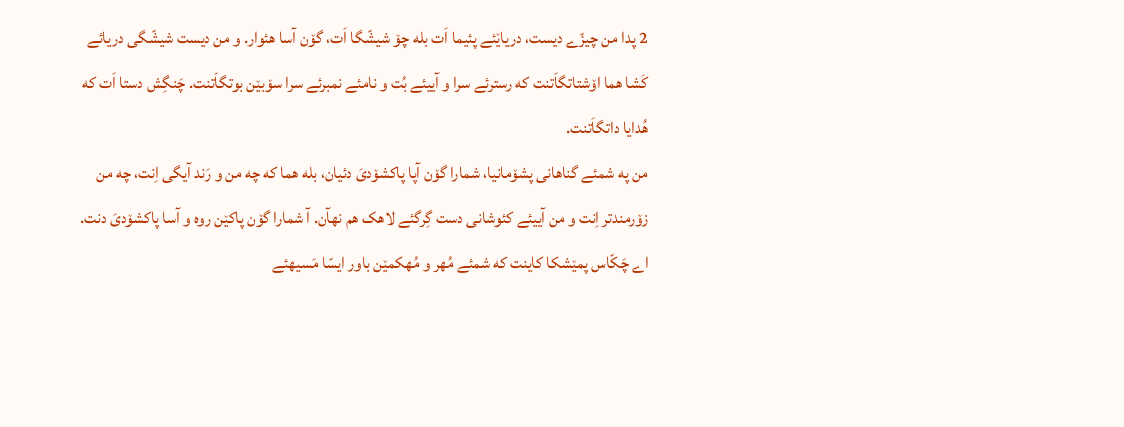2 پدا من چیزّے دیست، دریاێئے پئیما اَت بله چۆ شیشّگا اَت، گۆن آسا هئوار. و من دیست شیشّگی دریائے کَشا هما اۆشتاتگاَتنت که رسترئے سرا و آییئے بُت و نامئے نمبرئے سرا سۆبێن بوتگاَتنت. چَنگِش دستا اَت که هُدایا داتگاَتنت.
من په شمئے گناهانی پشۆمانیا، شمارا گۆن آپا پاکشۆدیَ دئیان، بله هما که چه من و رَند آیگی اِنت، چه من زۆرمندتر اِنت و من آییئے کئوشانی دست گِرگئے لاهک هم نهآن. آ شمارا گۆن پاکێن روه و آسا پاکشۆدیَ دنت.
اے چَکّاس پمێشکا کاینت که شمئے مُهر و مُهکمێن باور ایسّا مَسیهئے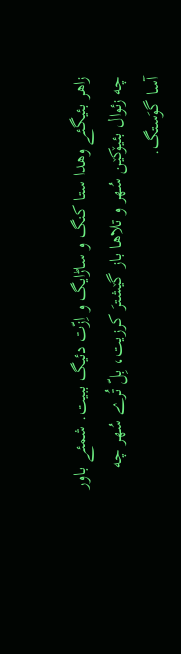زاهر بئیگئے وهدا ستا کنگ و ساڑایگ و اِزّت دئیگ ببیت. شمئے باور چه زئوال بئیۆکێن سُهر و تلاها باز گێشترَ کرزیت، بِلّ تُرے سُهر چه آسا گوَستگ.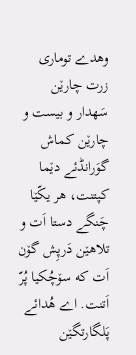وهدے توماری زرت چارێن سَهدار و بیست و چارێن کماش گوَرانڈئے دێما کپتنت، هر یکّێا چَنگے دستا اَت و تلاهێن دَرپِش گۆن اَت که سۆچُکیا پُرّ اَتنت. اے هُدائے پَلگارتگێن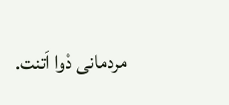مردمانی دْوا اَتنت.